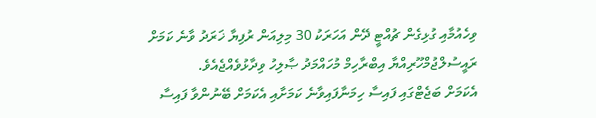ވިހެއުމާއި ގުޅިގެން ޗުއްޓީ ދޭން އަހަރަކު 30 މިލިއަން ރުފިޔާ ޚަރަދު ވާނެ ކަމަށް ރައީސުލްޖުމްހޫރިއްޔާ އިބްރާހިމް މުހައްމަދު ޞާލިހު ވިދާޅުވެއްޖެއެވެ.
އެކަމަށް ބަޖެޓްގައި ފައިސާ ހިމަނާފައިވާނެ ކަމަށާއި އެކަމަށް ބޭނުންވާ ފައިސާ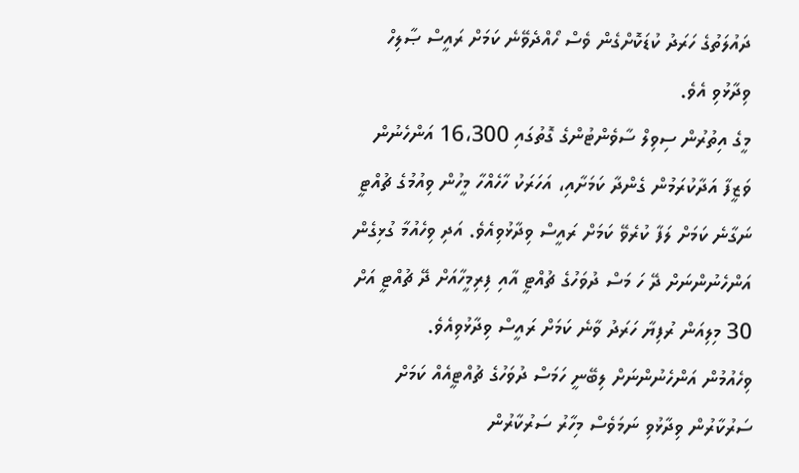ދައުލަތުގެ ހަރަދު ކުޑަކޮށްގެން ވެސް ހޯއްދެވޭނެ ކަމަށް ރައީސް ޞާލިހް ވިދާޅުވި އެވެ.
މީގެ އިތުރުން ސިވިލް ސާވެންޓުންގެ ގޮތުގައި 16،300 އަންހެނުން ވަޒީފާ އަދާކުރަމުން ގެންދާ ކަމަށާއި، އަހަރަކު ހާހެއްހާ މީހުން ވިއުމުގެ ޗުއްޓީ ނަގާނެ ކަމަށް ލަފާ ކުރެވޭ ކަމަށް ރައީސް ވިދާޅުވިއެވެ. އަދި ވިހެއުމާ ގުޅިގެން އަންހެނުންނަށް ދޭ ހަ މަސް ދުވަހުގެ ޗުއްޓީ އާއި ފިރިމީހާއަށް ދޭ ޗުއްޓީ އަށް 30 މިލިއަން ރުފިޔާ ހަރަދު ވާނެ ކަމަށް ރައީސް ވިދާޅުވިއެވެ.
ވިހެއުމުން އަންހެނުންނަށް ލިބޭނީ ހަމަސް ދުވަހުގެ ޗުއްޓީއެއް ކަމަށް ސަރުކާރުން ވިދާޅުވި ނަމަވެސް މިހާރު ސަރުކާރުން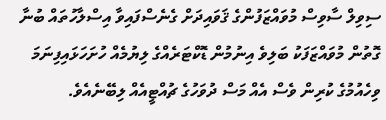ސިވިލް ސާވިސް މުވައްޒަފުންގެ ޤަވައިދަށް ގެނެސްފައިވާ އިސްލާހުތައް ބުނާ ގޮތުން މުވައްޒަފަކު ބަލިވެ އިނުމުން ޑޮކްޓަރެއްގެ ލިޔުމެއް ހުށަހަޅައިފިނަމަ ވިހެއުމުގެ ކުރިން ވެސް އެއް މަސް ދުވަހުގެ ޗުއްޓީއެއް ލިބޭނެއެވެ.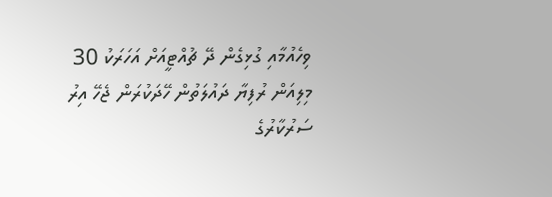ވިހެއުމާއި ގުޅިގެން ދޭ ޗުއްޓީއަށް އަހަރަކު 30 މިލިއަން ރުފިޔާ ދައުލަތުން ހޭދަކުރަން ޖެހޭ އިރު ސަރުކާރުގެ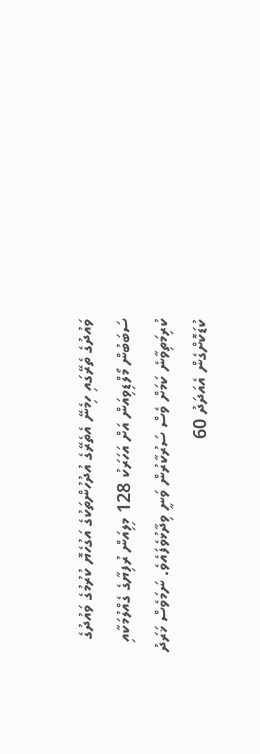ވައުދުގެ ތެރޭގައި ހިމެނޭ އެތެރޭގެ އުދުހުންތަކުގެ އަގުހެޔޮ ކުރުމުގެ ވައުދުގެ ސަބަބުން މޯލްޑިވިއަން އަށް އަހަރަކު 128 މިލިއަން ރުފިޔާގެ ގެއްލުމަކާއި ކުރިމަތިވާނެ ކަމަށް ވެސް ސަރުކާރުން ވަނީ ވިދާޅުވެފައެވެ. ނަމަވެސް ޚަރަދު ކުޑަކޮށްގެން އެއަދަދު 60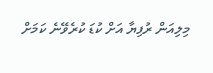މިލިއަން ރުފިޔާ އަށް ކުޑަ ކުރެވޭނެ ކަމަށް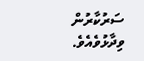ސަރުކާރުން ވިދާޅުވެއެވެ.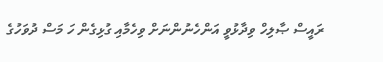ރައީސް ޞާލިހް ވިދާޅުވީ އަންހެނުންނަށް ވިހެމާއި ގުޅިގެން ހަ މަސް ދުވަހުގެ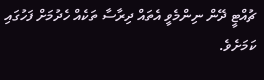ޗުއްޓީ ދޭން ނިންމެވީ އެތައް ދިރާސާ ތަކެއް ހެދުމަށް ފަހުގައި ކަމަށެވެ.